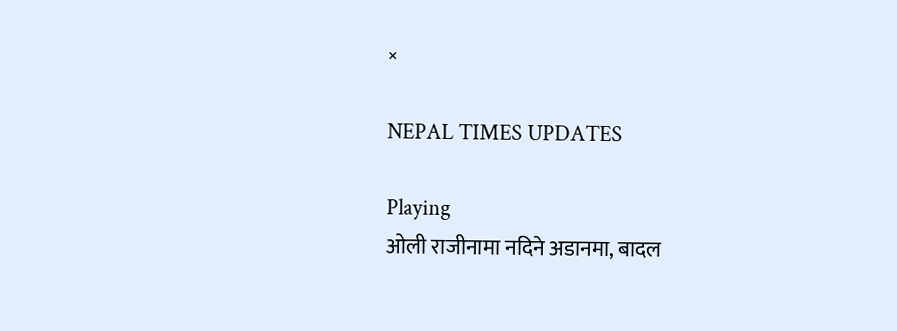×

NEPAL TIMES UPDATES

Playing
ओली राजीनामा नदिने अडानमा, बादल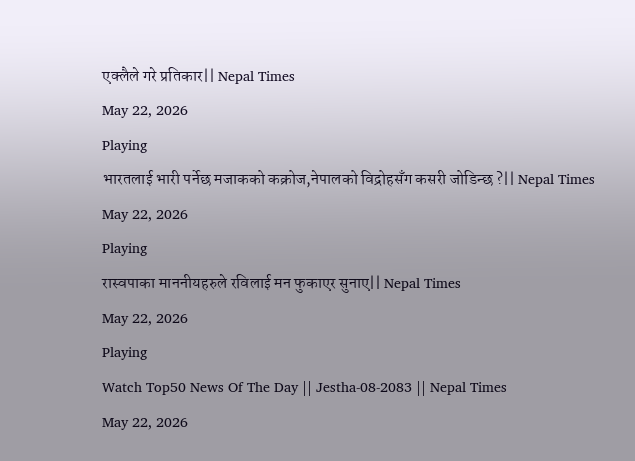एक्लैले गरे प्रतिकार|| Nepal Times
May 22, 2026
Playing
भारतलाई भारी पर्नेछ मजाकको कक्रोज,नेपालको विद्रोहसँग कसरी जोडिन्छ ?|| Nepal Times
May 22, 2026
Playing
रास्वपाका माननीयहरुले रविलाई मन फुकाएर सुनाए|| Nepal Times
May 22, 2026
Playing
Watch Top50 News Of The Day || Jestha-08-2083 || Nepal Times
May 22, 2026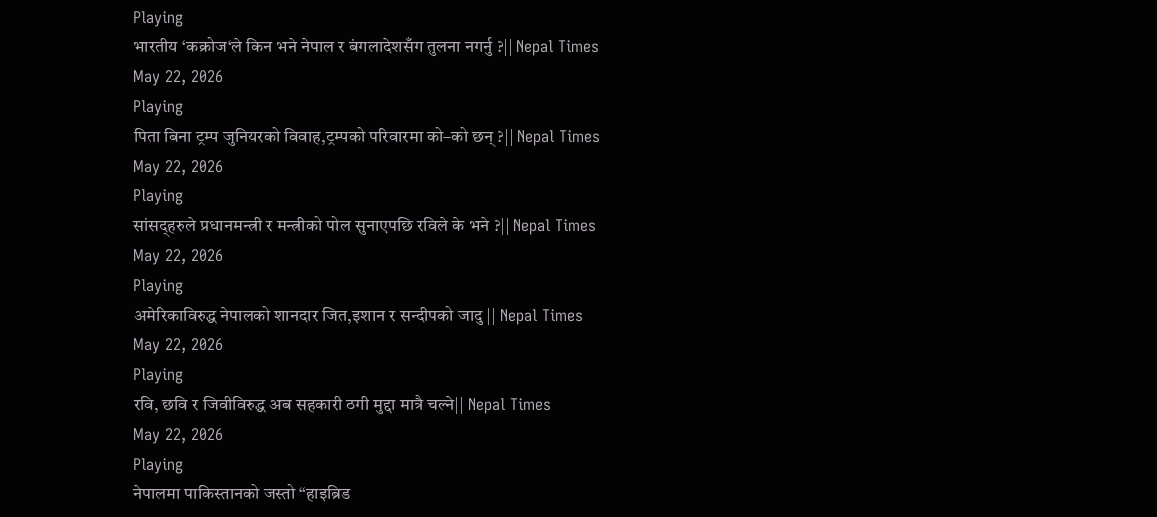Playing
भारतीय ‘कक्रोज‘ले किन भने नेपाल र बंगलादेशसँग तुलना नगर्नु ?|| Nepal Times
May 22, 2026
Playing
पिता बिना ट्रम्प जुनियरको विवाह,ट्रम्पको परिवारमा को–को छन् ?|| Nepal Times
May 22, 2026
Playing
सांसद्हरुले प्रधानमन्त्री र मन्त्रीको पोल सुनाएपछि रविले के भने ?|| Nepal Times
May 22, 2026
Playing
अमेरिकाविरुद्ध नेपालको शानदार जित,इशान र सन्दीपको जादु || Nepal Times
May 22, 2026
Playing
रवि, छवि र जिवीविरुद्ध अब सहकारी ठगी मुद्दा मात्रै चल्ने|| Nepal Times
May 22, 2026
Playing
नेपालमा पाकिस्तानको जस्तो “हाइब्रिड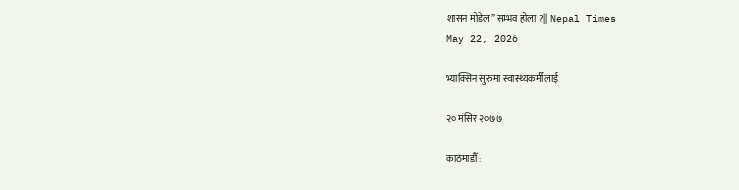शासन मोडेल” सम्भव होला ?|| Nepal Times
May 22, 2026

भ्याक्सिन सुरुमा स्वास्थ्यकर्मीलाई

२० मंसिर २०७७

काठमाडौँ :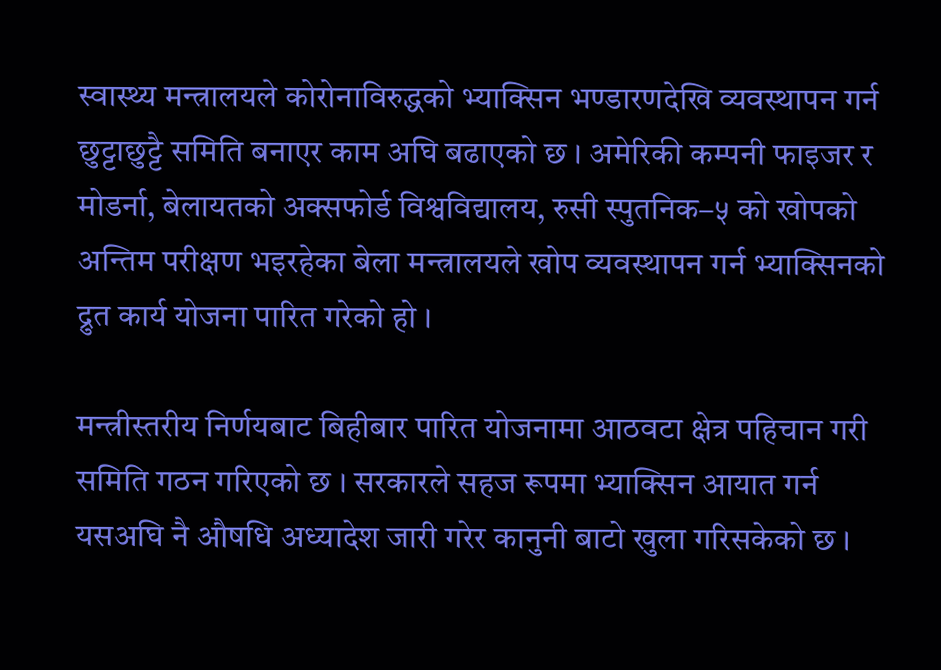स्वास्थ्य मन्त्रालयले कोरोनाविरुद्धको भ्याक्सिन भण्डारणदेखि व्यवस्थापन गर्न छुट्टाछुट्टै समिति बनाएर काम अघि बढाएको छ । अमेरिकी कम्पनी फाइजर र मोडर्ना, बेलायतको अक्सफोर्ड विश्वविद्यालय, रुसी स्पुतनिक–५ को खोपको अन्तिम परीक्षण भइरहेका बेला मन्त्रालयले खोप व्यवस्थापन गर्न भ्याक्सिनको द्रुत कार्य योजना पारित गरेको हो ।

मन्त्रीस्तरीय निर्णयबाट बिहीबार पारित योजनामा आठवटा क्षेत्र पहिचान गरी समिति गठन गरिएको छ । सरकारले सहज रूपमा भ्याक्सिन आयात गर्न यसअघि नै औषधि अध्यादेश जारी गरेर कानुनी बाटो खुला गरिसकेको छ ।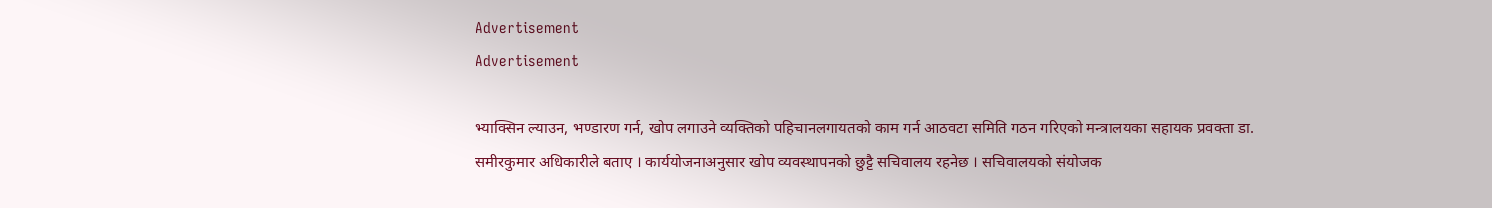Advertisement
Advertisement

भ्याक्सिन ल्याउन, भण्डारण गर्न, खोप लगाउने व्यक्तिको पहिचानलगायतको काम गर्न आठवटा समिति गठन गरिएको मन्त्रालयका सहायक प्रवक्ता डा. समीरकुमार अधिकारीले बताए । कार्ययोजनाअनुसार खोप व्यवस्थापनको छुट्टै सचिवालय रहनेछ । सचिवालयको संयोजक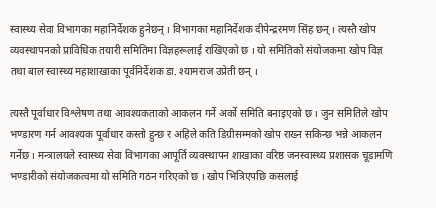स्वास्थ्य सेवा विभागका महानिर्देशक हुनेछन् । विभागका महानिर्देशक दीपेन्द्ररमण सिंह छन् । त्यस्तै खोप व्यवस्थापनको प्राविधिक तयारी समितिमा विज्ञहरूलाई राखिएको छ । यो समितिको संयोजकमा खोप विज्ञ तथा बाल स्वास्थ्य महाशाखाका पूर्वनिर्देशक डा. श्यामराज उप्रेती छन् ।

त्यस्तै पूर्वाधार विश्लेषण तथा आवश्यकताको आकलन गर्ने अर्को समिति बनाइएको छ । जुन समितिले खोप भण्डारण गर्न आवश्यक पूर्वाधार कस्तो हुन्छ र अहिले कति डिग्रीसम्मको खोप राख्न सकिन्छ भन्ने आकलन गर्नेछ । मन्त्रालयले स्वास्थ्य सेवा विभागका आपूर्ति व्यवस्थापन शाखाका वरिष्ठ जनस्वास्थ्य प्रशासक चूडामणि भण्डारीको संयोजकत्वमा यो समिति गठन गरिएको छ । खोप भित्रिएपछि कसलाई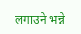लगाउने भन्ने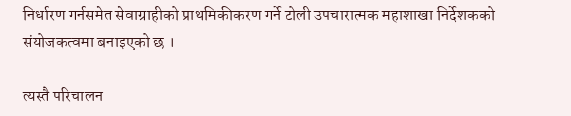निर्धारण गर्नसमेत सेवाग्राहीको प्राथमिकीकरण गर्ने टोली उपचारात्मक महाशाखा निर्देशकको संयोजकत्वमा बनाइएको छ ।

त्यस्तै परिचालन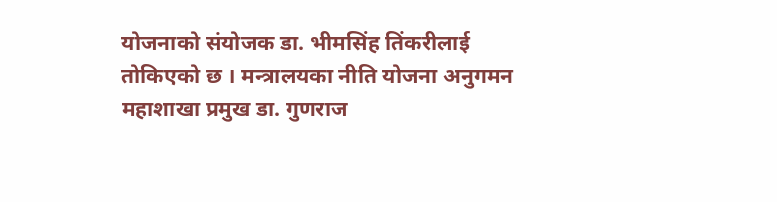योजनाको संयोजक डा. भीमसिंह तिंकरीलाई तोकिएको छ । मन्त्रालयका नीति योजना अनुगमन महाशाखा प्रमुख डा. गुणराज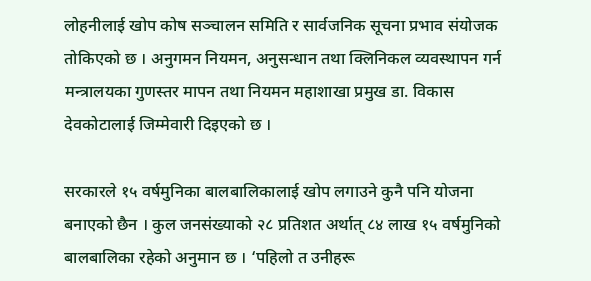लोहनीलाई खोप कोष सञ्चालन समिति र सार्वजनिक सूचना प्रभाव संयोजक तोकिएको छ । अनुगमन नियमन, अनुसन्धान तथा क्लिनिकल व्यवस्थापन गर्न मन्त्रालयका गुणस्तर मापन तथा नियमन महाशाखा प्रमुख डा. विकास देवकोटालाई जिम्मेवारी दिइएको छ ।

सरकारले १५ वर्षमुनिका बालबालिकालाई खोप लगाउने कुनै पनि योजना बनाएको छैन । कुल जनसंख्याको २८ प्रतिशत अर्थात् ८४ लाख १५ वर्षमुनिको बालबालिका रहेको अनुमान छ । ‘पहिलो त उनीहरू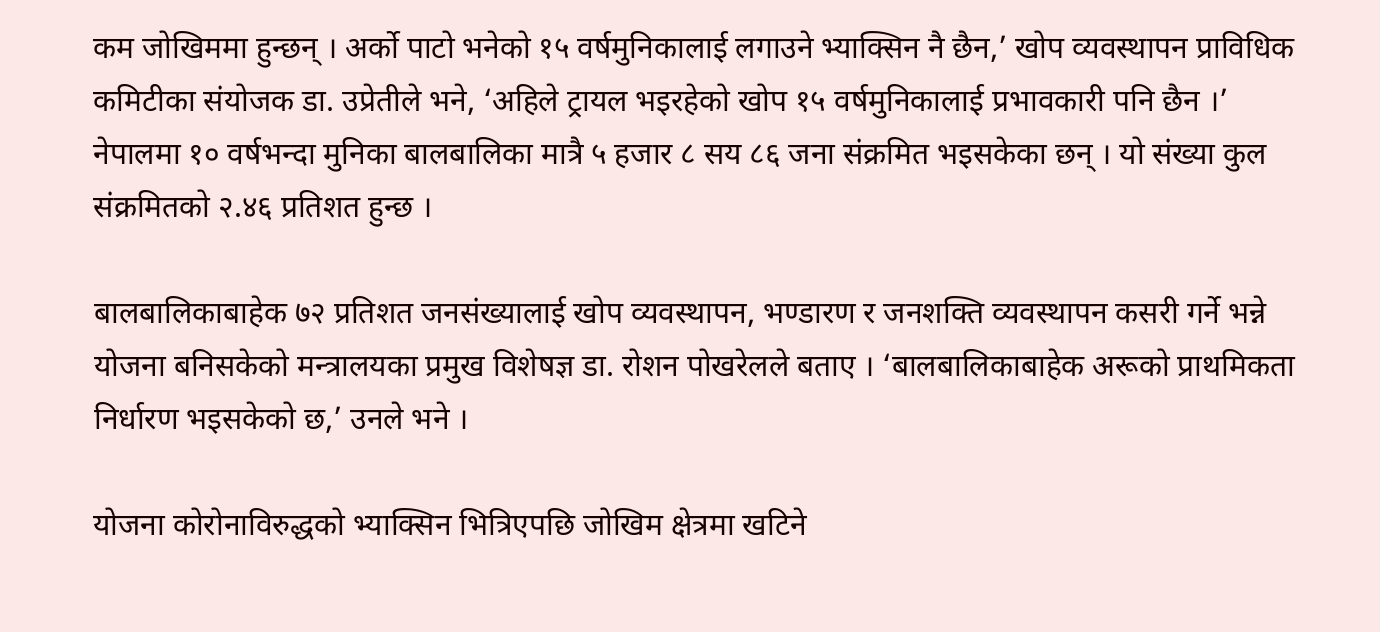कम जोखिममा हुन्छन् । अर्को पाटो भनेको १५ वर्षमुनिकालाई लगाउने भ्याक्सिन नै छैन,’ खोप व्यवस्थापन प्राविधिक कमिटीका संयोजक डा. उप्रेतीले भने, ‘अहिले ट्रायल भइरहेको खोप १५ वर्षमुनिकालाई प्रभावकारी पनि छैन ।’ नेपालमा १० वर्षभन्दा मुनिका बालबालिका मात्रै ५ हजार ८ सय ८६ जना संक्रमित भइसकेका छन् । यो संख्या कुल संक्रमितको २.४६ प्रतिशत हुन्छ ।

बालबालिकाबाहेक ७२ प्रतिशत जनसंख्यालाई खोप व्यवस्थापन, भण्डारण र जनशक्ति व्यवस्थापन कसरी गर्ने भन्ने योजना बनिसकेको मन्त्रालयका प्रमुख विशेषज्ञ डा. रोशन पोखरेलले बताए । ‘बालबालिकाबाहेक अरूको प्राथमिकता निर्धारण भइसकेको छ,’ उनले भने ।

योजना कोरोनाविरुद्धको भ्याक्सिन भित्रिएपछि जोखिम क्षेत्रमा खटिने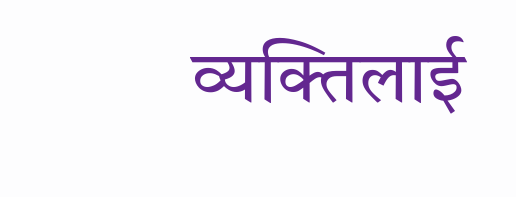व्यक्तिलाई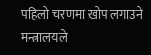पहिलो चरणमा खोप लगाउने मन्त्रालयले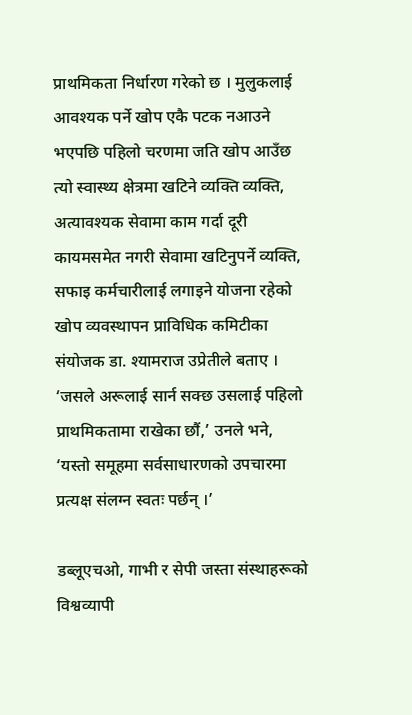प्राथमिकता निर्धारण गरेको छ । मुलुकलाई आवश्यक पर्ने खोप एकै पटक नआउने भएपछि पहिलो चरणमा जति खोप आउँछ त्यो स्वास्थ्य क्षेत्रमा खटिने व्यक्ति व्यक्ति, अत्यावश्यक सेवामा काम गर्दा दूरी कायमसमेत नगरी सेवामा खटिनुपर्ने व्यक्ति, सफाइ कर्मचारीलाई लगाइने योजना रहेको खोप व्यवस्थापन प्राविधिक कमिटीका संयोजक डा. श्यामराज उप्रेतीले बताए । ‘जसले अरूलाई सार्न सक्छ उसलाई पहिलो प्राथमिकतामा राखेका छौं,’ उनले भने, ‘यस्तो समूहमा सर्वसाधारणको उपचारमा प्रत्यक्ष संलग्न स्वतः पर्छन् ।’

डब्लूएचओ, गाभी र सेपी जस्ता संस्थाहरूको विश्वव्यापी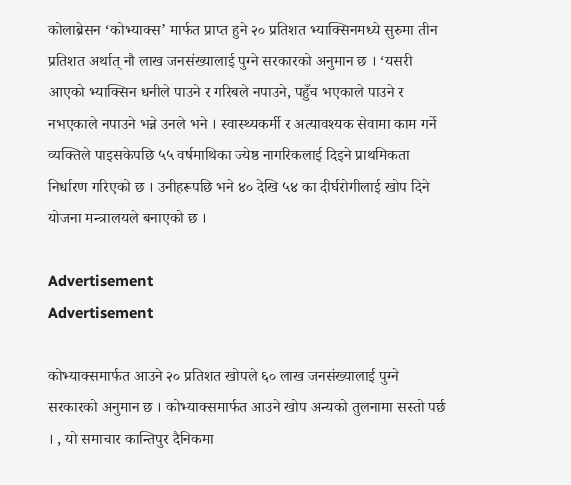कोलाब्रेसन ‘कोभ्याक्स’ मार्फत प्राप्त हुने २० प्रतिशत भ्याक्सिनमध्ये सुरुमा तीन प्रतिशत अर्थात् नौ लाख जनसंख्यालाई पुग्ने सरकारको अनुमान छ । ‘यसरी आएको भ्याक्सिन धनीले पाउने र गरिबले नपाउने, पहुँच भएकाले पाउने र नभएकाले नपाउने भन्ने उनले भने । स्वास्थ्यकर्मी र अत्यावश्यक सेवामा काम गर्ने व्यक्तिले पाइसकेपछि ५५ वर्षमाथिका ज्येष्ठ नागरिकलाई दिइने प्राथमिकता निर्धारण गरिएको छ । उनीहरूपछि भने ४० देखि ५४ का दीर्घरोगीलाई खोप दिने योजना मन्त्रालयले बनाएको छ ।

Advertisement
Advertisement

कोभ्याक्समार्फत आउने २० प्रतिशत खोपले ६० लाख जनसंख्यालाई पुग्ने सरकारको अनुमान छ । कोभ्याक्समार्फत आउने खोप अन्यको तुलनामा सस्तो पर्छ । , यो समाचार कान्तिपुर दैनिकमा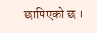छापिएको छ ।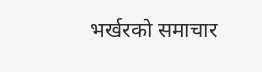भर्खरको समाचार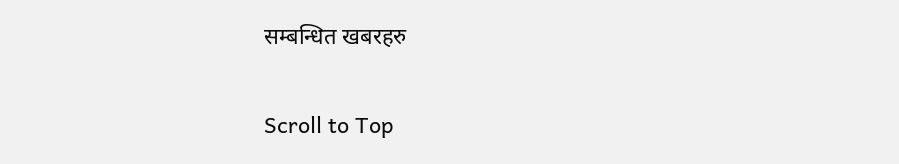सम्बन्धित खबरहरु

Scroll to Top